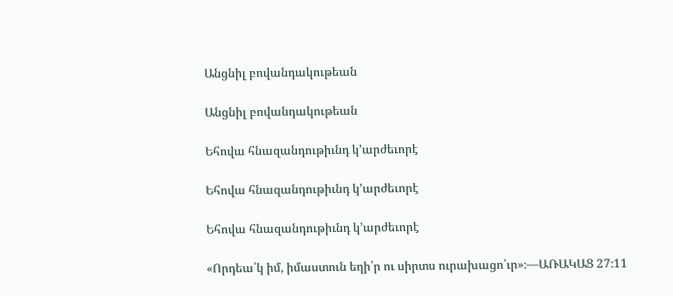Անցնիլ բովանդակութեան

Անցնիլ բովանդակութեան

Եհովա հնազանդութիւնդ կ’արժեւորէ

Եհովա հնազանդութիւնդ կ’արժեւորէ

Եհովա հնազանդութիւնդ կ’արժեւորէ

«Որդեա՛կ իմ, իմաստուն եղի՛ր ու սիրտս ուրախացո՛ւր»։—ԱՌԱԿԱՑ 27։11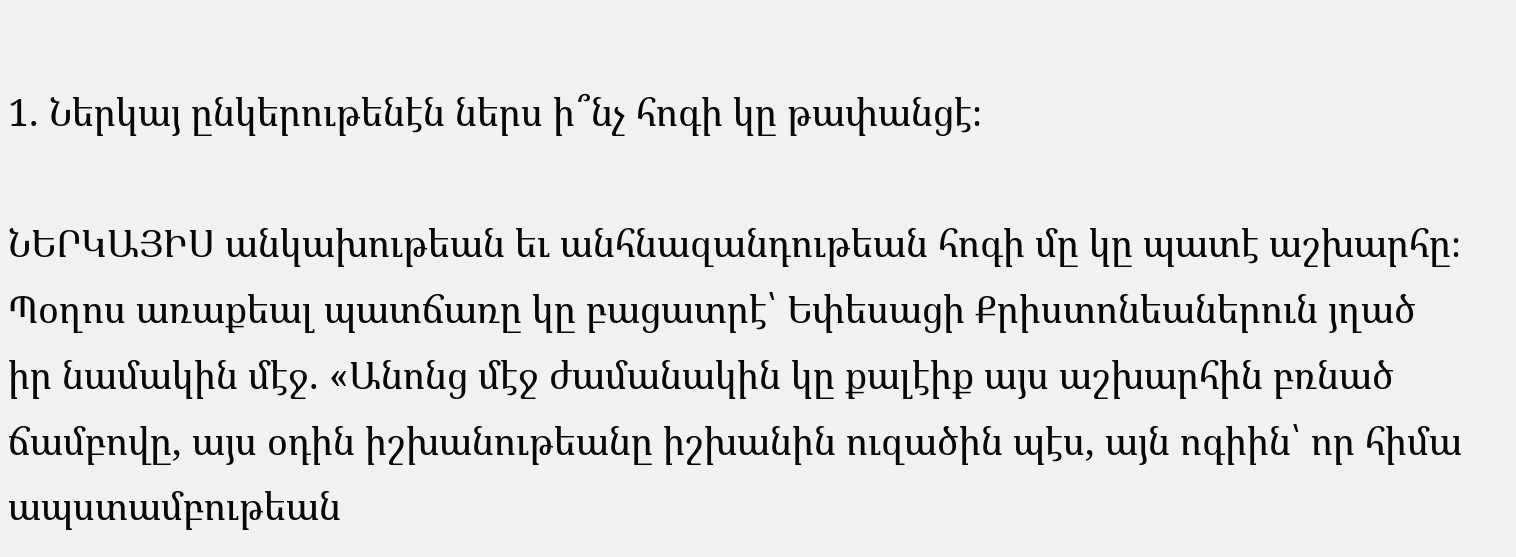1. Ներկայ ընկերութենէն ներս ի՞նչ հոգի կը թափանցէ։

ՆԵՐԿԱՅԻՍ անկախութեան եւ անհնազանդութեան հոգի մը կը պատէ աշխարհը։ Պօղոս առաքեալ պատճառը կը բացատրէ՝ Եփեսացի Քրիստոնեաներուն յղած իր նամակին մէջ. «Անոնց մէջ ժամանակին կը քալէիք այս աշխարհին բռնած ճամբովը, այս օդին իշխանութեանը իշխանին ուզածին պէս, այն ոգիին՝ որ հիմա ապստամբութեան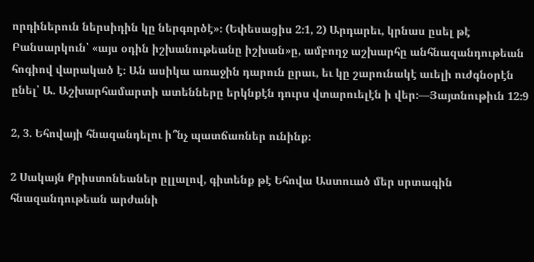որդիներուն ներսիդին կը ներգործէ»։ (Եփեսացիս 2։1, 2) Արդարեւ, կրնաս ըսել թէ Բանսարկուն՝ «այս օդին իշխանութեանը իշխան»ը, ամբողջ աշխարհը անհնազանդութեան հոգիով վարակած է։ Ան ասիկա առաջին դարուն ըրաւ, եւ կը շարունակէ աւելի ուժգնօրէն ընել՝ Ա. Աշխարհամարտի ատենները երկնքէն դուրս վտարուելէն ի վեր։—Յայտնութիւն 12։9

2, 3. Եհովայի հնազանդելու ի՞նչ պատճառներ ունինք։

2 Սակայն Քրիստոնեաներ ըլլալով, գիտենք թէ Եհովա Աստուած մեր սրտագին հնազանդութեան արժանի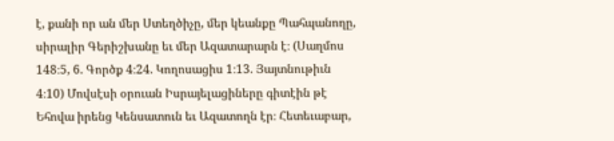է, քանի որ ան մեր Ստեղծիչը, մեր կեանքը Պահպանողը, սիրալիր Գերիշխանը եւ մեր Ազատարարն է։ (Սաղմոս 148։5, 6. Գործք 4։24. Կողոսացիս 1։13. Յայտնութիւն 4։10) Մովսէսի օրուան Իսրայելացիները գիտէին թէ Եհովա իրենց Կենսատուն եւ Ազատողն էր։ Հետեւաբար,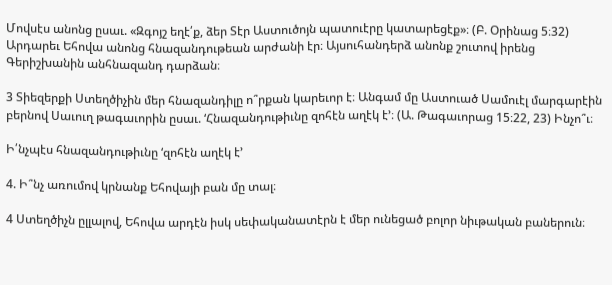Մովսէս անոնց ըսաւ. «Զգոյշ եղէ՛ք, ձեր Տէր Աստուծոյն պատուէրը կատարեցէք»։ (Բ. Օրինաց 5։32) Արդարեւ Եհովա անոնց հնազանդութեան արժանի էր։ Այսուհանդերձ անոնք շուտով իրենց Գերիշխանին անհնազանդ դարձան։

3 Տիեզերքի Ստեղծիչին մեր հնազանդիլը ո՞րքան կարեւոր է։ Անգամ մը Աստուած Սամուէլ մարգարէին բերնով Սաւուղ թագաւորին ըսաւ. ‘Հնազանդութիւնը զոհէն աղէկ է’։ (Ա. Թագաւորաց 15։22, 23) Ինչո՞ւ։

Ի՛նչպէս հնազանդութիւնը ‘զոհէն աղէկ է’

4. Ի՞նչ առումով կրնանք Եհովայի բան մը տալ։

4 Ստեղծիչն ըլլալով, Եհովա արդէն իսկ սեփականատէրն է մեր ունեցած բոլոր նիւթական բաներուն։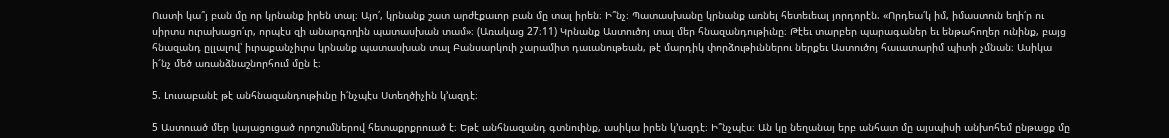Ուստի կա՞յ բան մը որ կրնանք իրեն տալ։ Այո՛, կրնանք շատ արժէքաւոր բան մը տալ իրեն։ Ի՞նչ։ Պատասխանը կրնանք առնել հետեւեալ յորդորէն. «Որդեա՛կ իմ, իմաստուն եղի՛ր ու սիրտս ուրախացո՛ւր, որպէս զի անարգողին պատասխան տամ»։ (Առակաց 27։11) Կրնանք Աստուծոյ տալ մեր հնազանդութիւնը։ Թէեւ տարբեր պարագաներ եւ ենթահողեր ունինք, բայց հնազանդ ըլլալով՝ իւրաքանչիւրս կրնանք պատասխան տալ Բանսարկուի չարամիտ դաւանութեան, թէ մարդիկ փորձութիւններու ներքեւ Աստուծոյ հաւատարիմ պիտի չմնան։ Ասիկա ի՜նչ մեծ առանձնաշնորհում մըն է։

5. Լուսաբանէ թէ անհնազանդութիւնը ի՛նչպէս Ստեղծիչին կ’ազդէ։

5 Աստուած մեր կայացուցած որոշումներով հետաքրքրուած է։ Եթէ անհնազանդ գտնուինք, ասիկա իրեն կ’ազդէ։ Ի՞նչպէս։ Ան կը նեղանայ երբ անհատ մը այսպիսի անխոհեմ ընթացք մը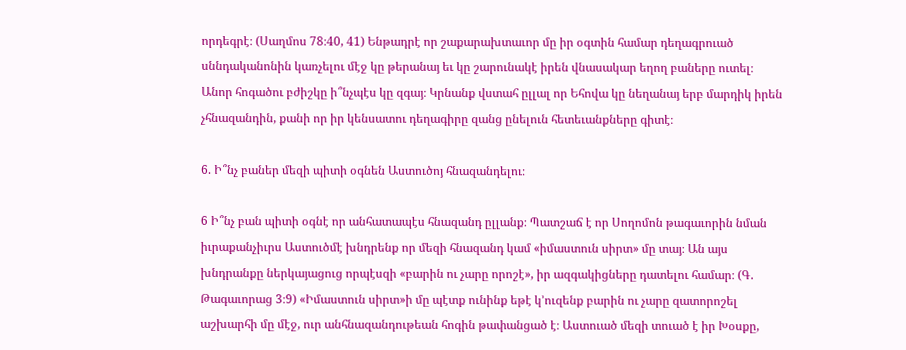որդեգրէ։ (Սաղմոս 78։40, 41) Ենթադրէ որ շաքարախտաւոր մը իր օգտին համար դեղագրուած սննդականոնին կառչելու մէջ կը թերանայ եւ կը շարունակէ իրեն վնասակար եղող բաները ուտել։ Անոր հոգածու բժիշկը ի՞նչպէս կը զգայ։ Կրնանք վստահ ըլլալ որ Եհովա կը նեղանայ երբ մարդիկ իրեն չհնազանդին, քանի որ իր կենսատու դեղագիրը զանց ընելուն հետեւանքները գիտէ։

6. Ի՞նչ բաներ մեզի պիտի օգնեն Աստուծոյ հնազանդելու։

6 Ի՞նչ բան պիտի օգնէ որ անհատապէս հնազանդ ըլլանք։ Պատշաճ է որ Սողոմոն թագաւորին նման իւրաքանչիւրս Աստուծմէ խնդրենք որ մեզի հնազանդ կամ «իմաստուն սիրտ» մը տայ։ Ան այս խնդրանքը ներկայացուց որպէսզի «բարին ու չարը որոշէ», իր ազգակիցները դատելու համար։ (Գ. Թագաւորաց 3։9) «Իմաստուն սիրտ»ի մը պէտք ունինք եթէ կ’ուզենք բարին ու չարը զատորոշել աշխարհի մը մէջ, ուր անհնազանդութեան հոգին թափանցած է։ Աստուած մեզի տուած է իր Խօսքը,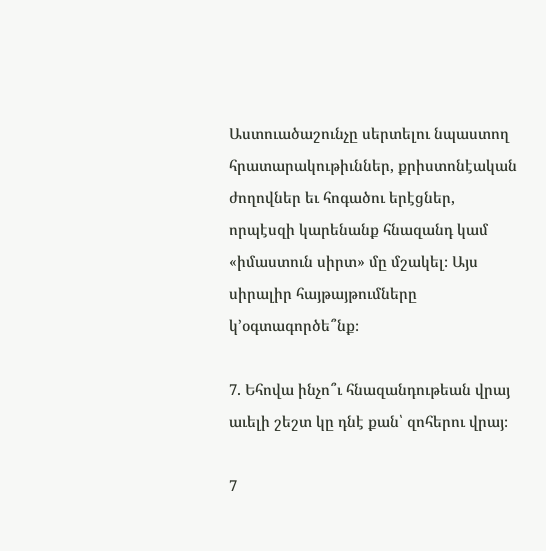Աստուածաշունչը սերտելու նպաստող հրատարակութիւններ, քրիստոնէական ժողովներ եւ հոգածու երէցներ, որպէսզի կարենանք հնազանդ կամ «իմաստուն սիրտ» մը մշակել։ Այս սիրալիր հայթայթումները կ’օգտագործե՞նք։

7. Եհովա ինչո՞ւ հնազանդութեան վրայ աւելի շեշտ կը դնէ քան՝ զոհերու վրայ։

7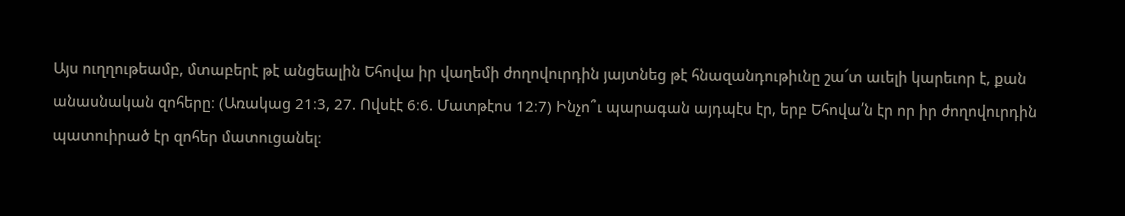Այս ուղղութեամբ, մտաբերէ թէ անցեալին Եհովա իր վաղեմի ժողովուրդին յայտնեց թէ հնազանդութիւնը շա՜տ աւելի կարեւոր է, քան անասնական զոհերը։ (Առակաց 21։3, 27. Ովսէէ 6։6. Մատթէոս 12։7) Ինչո՞ւ պարագան այդպէս էր, երբ Եհովա՛ն էր որ իր ժողովուրդին պատուիրած էր զոհեր մատուցանել։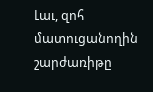Լաւ, զոհ մատուցանողին շարժառիթը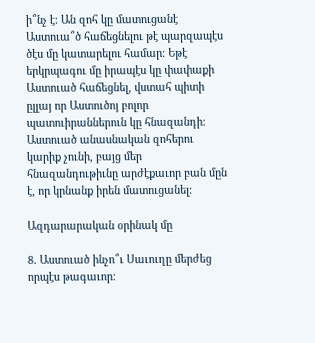ի՞նչ է։ Ան զոհ կը մատուցանէ Աստուա՞ծ հաճեցնելու թէ պարզապէս ծէս մը կատարելու համար։ Եթէ երկրպագու մը իրապէս կը փափաքի Աստուած հաճեցնել, վստահ պիտի ըլլայ որ Աստուծոյ բոլոր պատուիրաններուն կը հնազանդի։ Աստուած անասնական զոհերու կարիք չունի, բայց մեր հնազանդութիւնը արժէքաւոր բան մըն է, որ կրնանք իրեն մատուցանել։

Ազդարարական օրինակ մը

8. Աստուած ինչո՞ւ Սաւուղը մերժեց որպէս թագաւոր։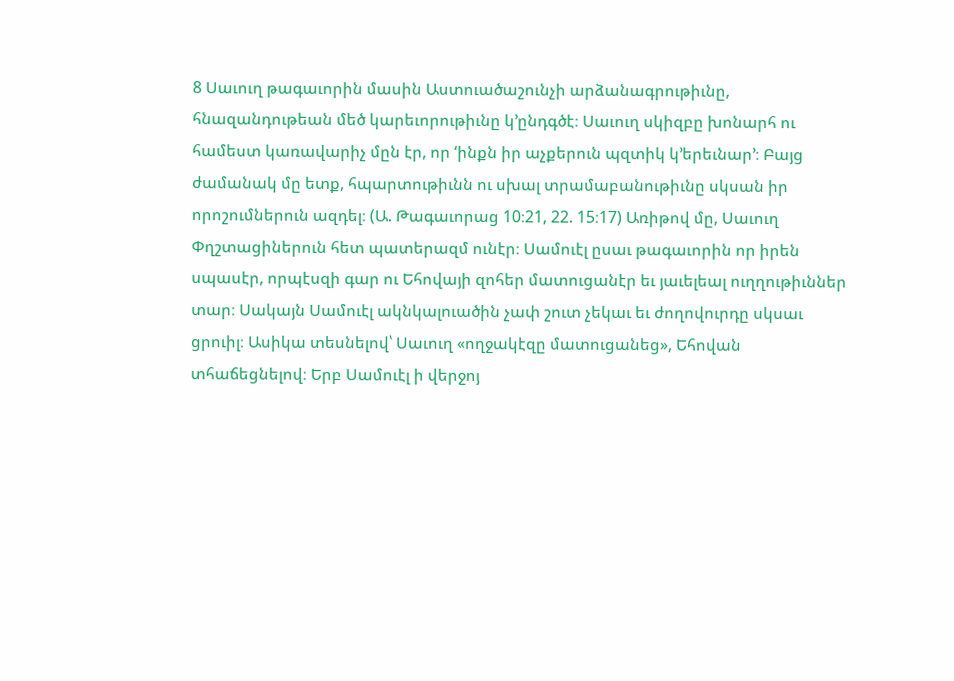8 Սաւուղ թագաւորին մասին Աստուածաշունչի արձանագրութիւնը, հնազանդութեան մեծ կարեւորութիւնը կ’ընդգծէ։ Սաւուղ սկիզբը խոնարհ ու համեստ կառավարիչ մըն էր, որ ‘ինքն իր աչքերուն պզտիկ կ’երեւնար’։ Բայց ժամանակ մը ետք, հպարտութիւնն ու սխալ տրամաբանութիւնը սկսան իր որոշումներուն ազդել։ (Ա. Թագաւորաց 10։21, 22. 15։17) Առիթով մը, Սաւուղ Փղշտացիներուն հետ պատերազմ ունէր։ Սամուէլ ըսաւ թագաւորին որ իրեն սպասէր, որպէսզի գար ու Եհովայի զոհեր մատուցանէր եւ յաւելեալ ուղղութիւններ տար։ Սակայն Սամուէլ ակնկալուածին չափ շուտ չեկաւ եւ ժողովուրդը սկսաւ ցրուիլ։ Ասիկա տեսնելով՝ Սաւուղ «ողջակէզը մատուցանեց», Եհովան տհաճեցնելով։ Երբ Սամուէլ ի վերջոյ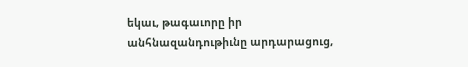եկաւ, թագաւորը իր անհնազանդութիւնը արդարացուց,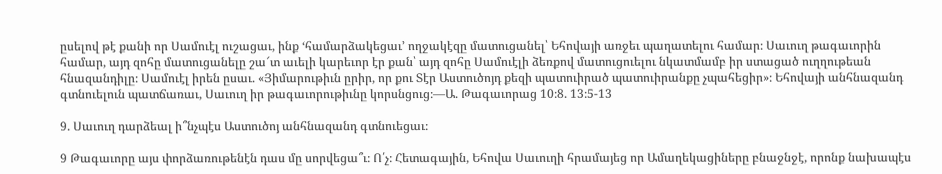ըսելով թէ քանի որ Սամուէլ ուշացաւ, ինք ‘համարձակեցաւ’ ողջակէզը մատուցանել՝ Եհովայի առջեւ պաղատելու համար։ Սաւուղ թագաւորին համար, այդ զոհը մատուցանելը շա՜տ աւելի կարեւոր էր քան՝ այդ զոհը Սամուէլի ձեռքով մատուցուելու նկատմամբ իր ստացած ուղղութեան հնազանդիլը։ Սամուէլ իրեն ըսաւ. «Յիմարութիւն ըրիր, որ քու Տէր Աստուծոյդ քեզի պատուիրած պատուիրանքը չպահեցիր»։ Եհովայի անհնազանդ գտնուելուն պատճառաւ, Սաւուղ իր թագաւորութիւնը կորսնցուց։—Ա. Թագաւորաց 10։8. 13։5-13

9. Սաւուղ դարձեալ ի՞նչպէս Աստուծոյ անհնազանդ գտնուեցաւ։

9 Թագաւորը այս փորձառութենէն դաս մը սորվեցա՞ւ։ Ո՛չ։ Հետագային, Եհովա Սաւուղի հրամայեց որ Ամաղեկացիները բնաջնջէ, որոնք նախապէս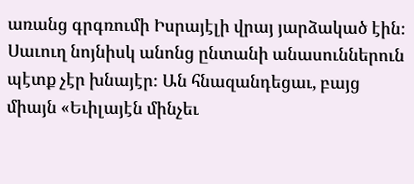առանց գրգռումի Իսրայէլի վրայ յարձակած էին։ Սաւուղ նոյնիսկ անոնց ընտանի անասուններուն պէտք չէր խնայէր։ Ան հնազանդեցաւ, բայց միայն «Եւիլայէն մինչեւ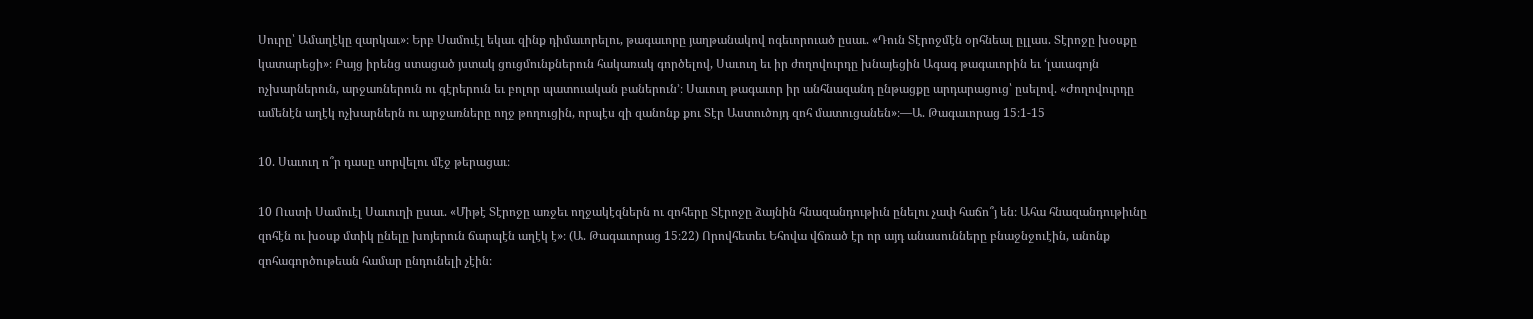Սուրը՝ Ամաղէկը զարկաւ»։ Երբ Սամուէլ եկաւ զինք դիմաւորելու, թագաւորը յաղթանակով ոգեւորուած ըսաւ. «Դուն Տէրոջմէն օրհնեալ ըլլաս. Տէրոջը խօսքը կատարեցի»։ Բայց իրենց ստացած յստակ ցուցմունքներուն հակառակ գործելով, Սաւուղ եւ իր ժողովուրդը խնայեցին Ագագ թագաւորին եւ ‘լաւագոյն ոչխարներուն, արջառներուն ու գէրերուն եւ բոլոր պատուական բաներուն’։ Սաւուղ թագաւոր իր անհնազանդ ընթացքը արդարացուց՝ ըսելով. «Ժողովուրդը ամենէն աղէկ ոչխարներն ու արջառները ողջ թողուցին, որպէս զի զանոնք քու Տէր Աստուծոյդ զոհ մատուցանեն»։—Ա. Թագաւորաց 15։1-15

10. Սաւուղ ո՞ր դասը սորվելու մէջ թերացաւ։

10 Ուստի Սամուէլ Սաւուղի ըսաւ. «Միթէ Տէրոջը առջեւ ողջակէզներն ու զոհերը Տէրոջը ձայնին հնազանդութիւն ընելու չափ հաճո՞յ են։ Ահա հնազանդութիւնը զոհէն ու խօսք մտիկ ընելը խոյերուն ճարպէն աղէկ է»։ (Ա. Թագաւորաց 15։22) Որովհետեւ Եհովա վճռած էր որ այդ անասունները բնաջնջուէին, անոնք զոհագործութեան համար ընդունելի չէին։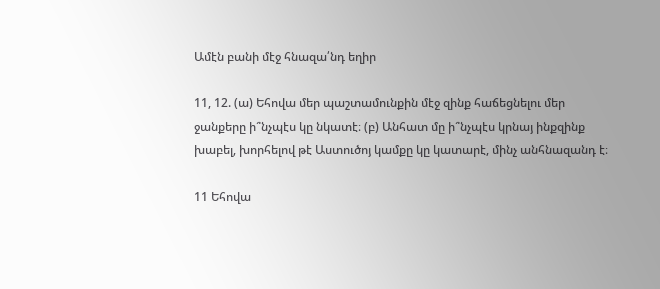Ամէն բանի մէջ հնազա՛նդ եղիր

11, 12. (ա) Եհովա մեր պաշտամունքին մէջ զինք հաճեցնելու մեր ջանքերը ի՞նչպէս կը նկատէ։ (բ) Անհատ մը ի՞նչպէս կրնայ ինքզինք խաբել, խորհելով թէ Աստուծոյ կամքը կը կատարէ, մինչ անհնազանդ է։

11 Եհովա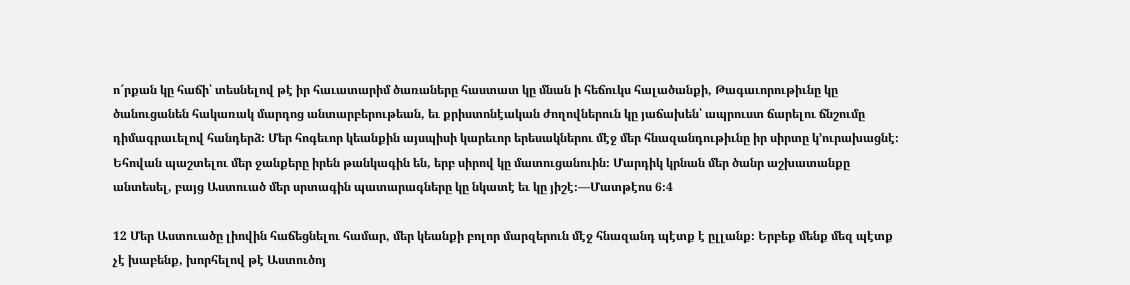ո՜րքան կը հաճի՝ տեսնելով թէ իր հաւատարիմ ծառաները հաստատ կը մնան ի հեճուկս հալածանքի, Թագաւորութիւնը կը ծանուցանեն հակառակ մարդոց անտարբերութեան, եւ քրիստոնէական ժողովներուն կը յաճախեն՝ ապրուստ ճարելու ճնշումը դիմագրաւելով հանդերձ։ Մեր հոգեւոր կեանքին այսպիսի կարեւոր երեսակներու մէջ մեր հնազանդութիւնը իր սիրտը կ’ուրախացնէ։ Եհովան պաշտելու մեր ջանքերը իրեն թանկագին են, երբ սիրով կը մատուցանուին։ Մարդիկ կրնան մեր ծանր աշխատանքը անտեսել, բայց Աստուած մեր սրտագին պատարագները կը նկատէ եւ կը յիշէ։—Մատթէոս 6։4

12 Մեր Աստուածը լիովին հաճեցնելու համար, մեր կեանքի բոլոր մարզերուն մէջ հնազանդ պէտք է ըլլանք։ Երբեք մենք մեզ պէտք չէ խաբենք, խորհելով թէ Աստուծոյ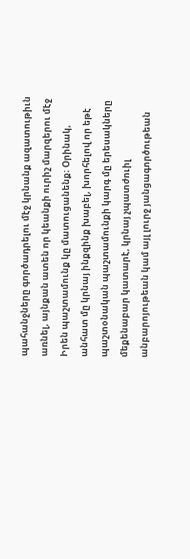պահանջները գործադրելու մէջ կրնանք ազատութիւն առնել, այնքան ատեն որ կեանքի ուրիշ մարզերու մէջ Իրեն պաշտամունք կը մատուցանենք։ Օրինակ, անհատ մը կրնայ ինքզինք խաբել, խորհելով որ եթէ պաշտօնական պաշտամունքի կարգ մը երեսակները մեքենաբար կատարէ, կրնայ չպատժուիլ անբարոյութեան կամ այլ լուրջ յանցագործութեան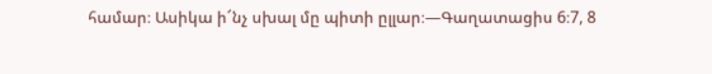համար։ Ասիկա ի՜նչ սխալ մը պիտի ըլլար։—Գաղատացիս 6։7, 8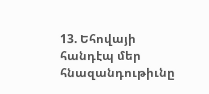13. Եհովայի հանդէպ մեր հնազանդութիւնը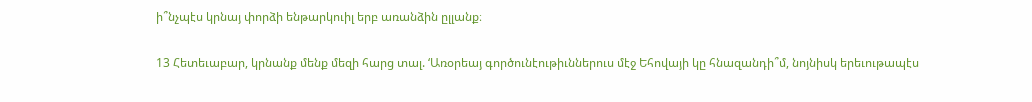ի՞նչպէս կրնայ փորձի ենթարկուիլ երբ առանձին ըլլանք։

13 Հետեւաբար, կրնանք մենք մեզի հարց տալ. ‘Առօրեայ գործունէութիւններուս մէջ Եհովայի կը հնազանդի՞մ, նոյնիսկ երեւութապէս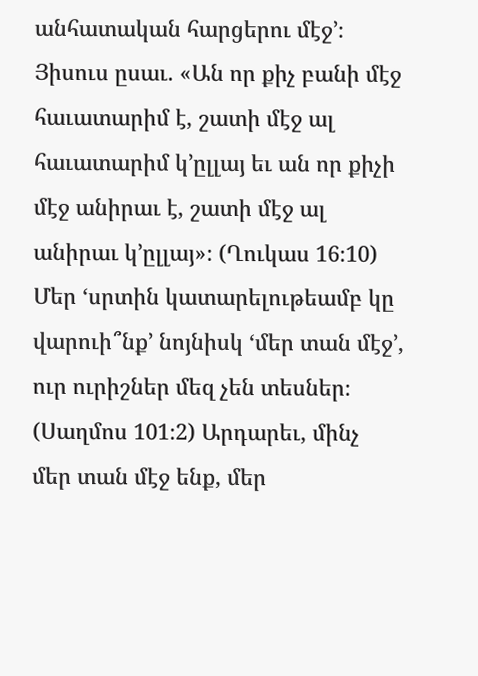անհատական հարցերու մէջ’։ Յիսուս ըսաւ. «Ան որ քիչ բանի մէջ հաւատարիմ է, շատի մէջ ալ հաւատարիմ կ’ըլլայ եւ ան որ քիչի մէջ անիրաւ է, շատի մէջ ալ անիրաւ կ’ըլլայ»։ (Ղուկաս 16։10) Մեր ‘սրտին կատարելութեամբ կը վարուի՞նք’ նոյնիսկ ‘մեր տան մէջ’, ուր ուրիշներ մեզ չեն տեսներ։ (Սաղմոս 101։2) Արդարեւ, մինչ մեր տան մէջ ենք, մեր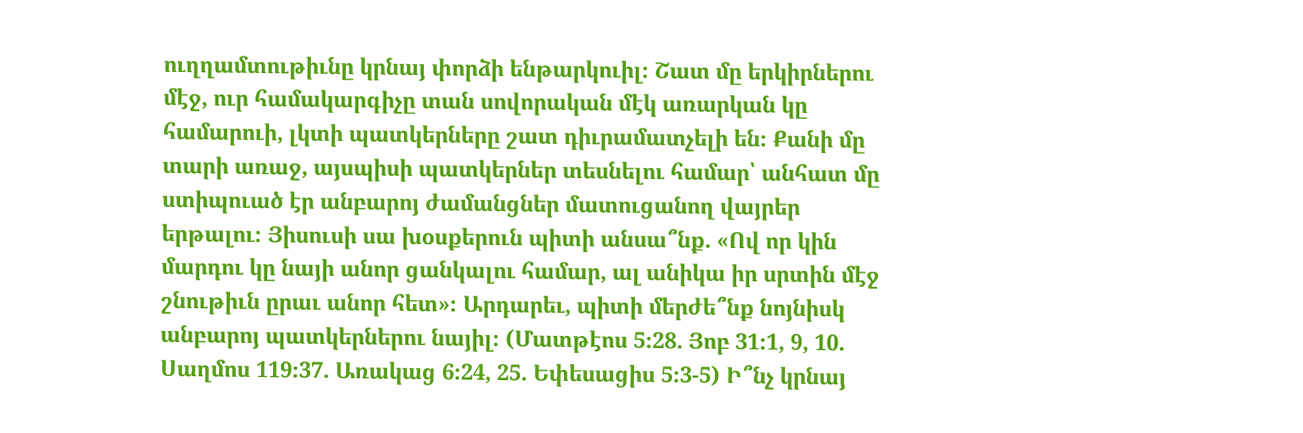ուղղամտութիւնը կրնայ փորձի ենթարկուիլ։ Շատ մը երկիրներու մէջ, ուր համակարգիչը տան սովորական մէկ առարկան կը համարուի, լկտի պատկերները շատ դիւրամատչելի են։ Քանի մը տարի առաջ, այսպիսի պատկերներ տեսնելու համար՝ անհատ մը ստիպուած էր անբարոյ ժամանցներ մատուցանող վայրեր երթալու։ Յիսուսի սա խօսքերուն պիտի անսա՞նք. «Ով որ կին մարդու կը նայի անոր ցանկալու համար, ալ անիկա իր սրտին մէջ շնութիւն ըրաւ անոր հետ»։ Արդարեւ, պիտի մերժե՞նք նոյնիսկ անբարոյ պատկերներու նայիլ։ (Մատթէոս 5։28. Յոբ 31։1, 9, 10. Սաղմոս 119։37. Առակաց 6։24, 25. Եփեսացիս 5։3-5) Ի՞նչ կրնայ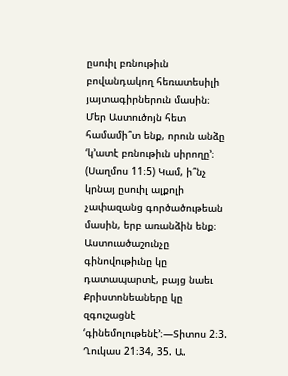ըսուիլ բռնութիւն բովանդակող հեռատեսիլի յայտագիրներուն մասին։ Մեր Աստուծոյն հետ համամի՞տ ենք, որուն անձը ‘կ’ատէ բռնութիւն սիրողը’։ (Սաղմոս 11։5) Կամ, ի՞նչ կրնայ ըսուիլ ալքոլի չափազանց գործածութեան մասին, երբ առանձին ենք։ Աստուածաշունչը գինովութիւնը կը դատապարտէ, բայց նաեւ Քրիստոնեաները կը զգուշացնէ ‘գինեմոլութենէ’։—Տիտոս 2։3. Ղուկաս 21։34, 35. Ա.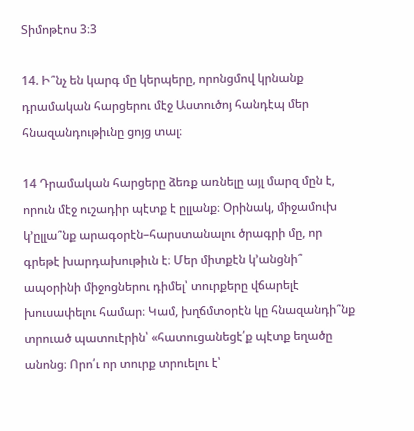Տիմոթէոս 3։3

14. Ի՞նչ են կարգ մը կերպերը, որոնցմով կրնանք դրամական հարցերու մէջ Աստուծոյ հանդէպ մեր հնազանդութիւնը ցոյց տալ։

14 Դրամական հարցերը ձեռք առնելը այլ մարզ մըն է, որուն մէջ ուշադիր պէտք է ըլլանք։ Օրինակ, միջամուխ կ’ըլլա՞նք արագօրէն–հարստանալու ծրագրի մը, որ գրեթէ խարդախութիւն է։ Մեր միտքէն կ’անցնի՞ ապօրինի միջոցներու դիմել՝ տուրքերը վճարելէ խուսափելու համար։ Կամ, խղճմտօրէն կը հնազանդի՞նք տրուած պատուէրին՝ «հատուցանեցէ՛ք պէտք եղածը անոնց։ Որո՛ւ որ տուրք տրուելու է՝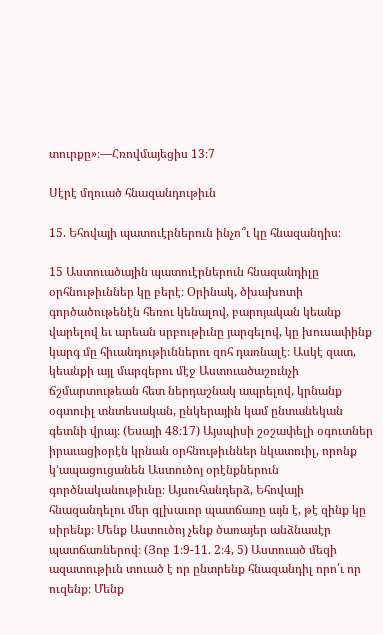տուրքը»։—Հռովմայեցիս 13։7

Սէրէ մղուած հնազանդութիւն

15. Եհովայի պատուէրներուն ինչո՞ւ կը հնազանդիս։

15 Աստուածային պատուէրներուն հնազանդիլը օրհնութիւններ կը բերէ։ Օրինակ, ծխախոտի գործածութենէն հեռու կենալով, բարոյական կեանք վարելով եւ արեան սրբութիւնը յարգելով, կը խուսափինք կարգ մը հիւանդութիւններու զոհ դառնալէ։ Ասկէ զատ, կեանքի այլ մարզերու մէջ Աստուածաշունչի ճշմարտութեան հետ ներդաշնակ ապրելով, կրնանք օգտուիլ տնտեսական, ընկերային կամ ընտանեկան գետնի վրայ։ (Եսայի 48։17) Այսպիսի շօշափելի օգուտներ իրաւացիօրէն կրնան օրհնութիւններ նկատուիլ, որոնք կ’ապացուցանեն Աստուծոյ օրէնքներուն գործնականութիւնը։ Այսուհանդերձ, Եհովայի հնազանդելու մեր գլխաւոր պատճառը այն է, թէ զինք կը սիրենք։ Մենք Աստուծոյ չենք ծառայեր անձնասէր պատճառներով։ (Յոբ 1։9-11. 2։4, 5) Աստուած մեզի ազատութիւն տուած է որ ընտրենք հնազանդիլ որո՛ւ որ ուզենք։ Մենք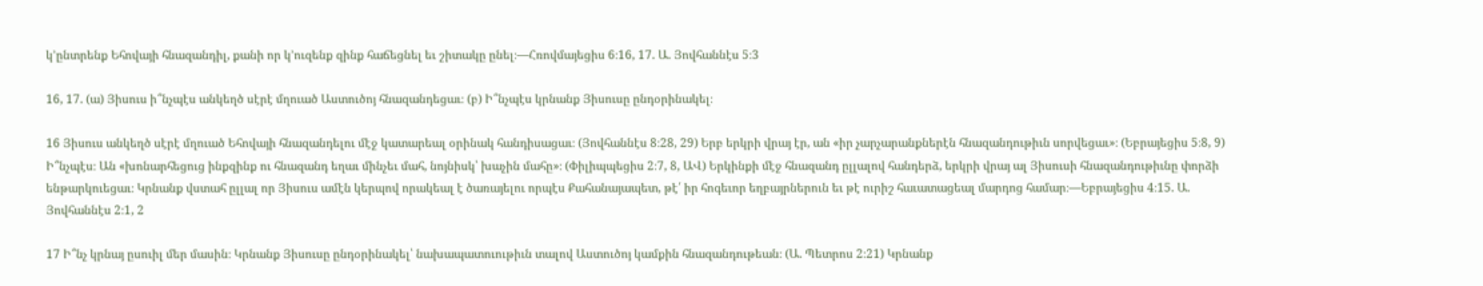կ’ընտրենք Եհովայի հնազանդիլ, քանի որ կ’ուզենք զինք հաճեցնել եւ շիտակը ընել։—Հռովմայեցիս 6։16, 17. Ա. Յովհաննէս 5։3

16, 17. (ա) Յիսուս ի՞նչպէս անկեղծ սէրէ մղուած Աստուծոյ հնազանդեցաւ։ (բ) Ի՞նչպէս կրնանք Յիսուսը ընդօրինակել։

16 Յիսուս անկեղծ սէրէ մղուած Եհովայի հնազանդելու մէջ կատարեալ օրինակ հանդիսացաւ։ (Յովհաննէս 8։28, 29) Երբ երկրի վրայ էր, ան «իր չարչարանքներէն հնազանդութիւն սորվեցաւ»։ (Եբրայեցիս 5։8, 9) Ի՞նչպէս։ Ան «խոնարհեցուց ինքզինք ու հնազանդ եղաւ մինչեւ մահ, նոյնիսկ՝ խաչին մահը»։ (Փիլիպպեցիս 2։7, 8, ԱՎ) Երկինքի մէջ հնազանդ ըլլալով հանդերձ, երկրի վրայ ալ Յիսուսի հնազանդութիւնը փորձի ենթարկուեցաւ։ Կրնանք վստահ ըլլալ որ Յիսուս ամէն կերպով որակեալ է ծառայելու որպէս Քահանայապետ, թէ՛ իր հոգեւոր եղբայրներուն եւ թէ ուրիշ հաւատացեալ մարդոց համար։—Եբրայեցիս 4։15. Ա. Յովհաննէս 2։1, 2

17 Ի՞նչ կրնայ ըսուիլ մեր մասին։ Կրնանք Յիսուսը ընդօրինակել՝ նախապատուութիւն տալով Աստուծոյ կամքին հնազանդութեան։ (Ա. Պետրոս 2։21) Կրնանք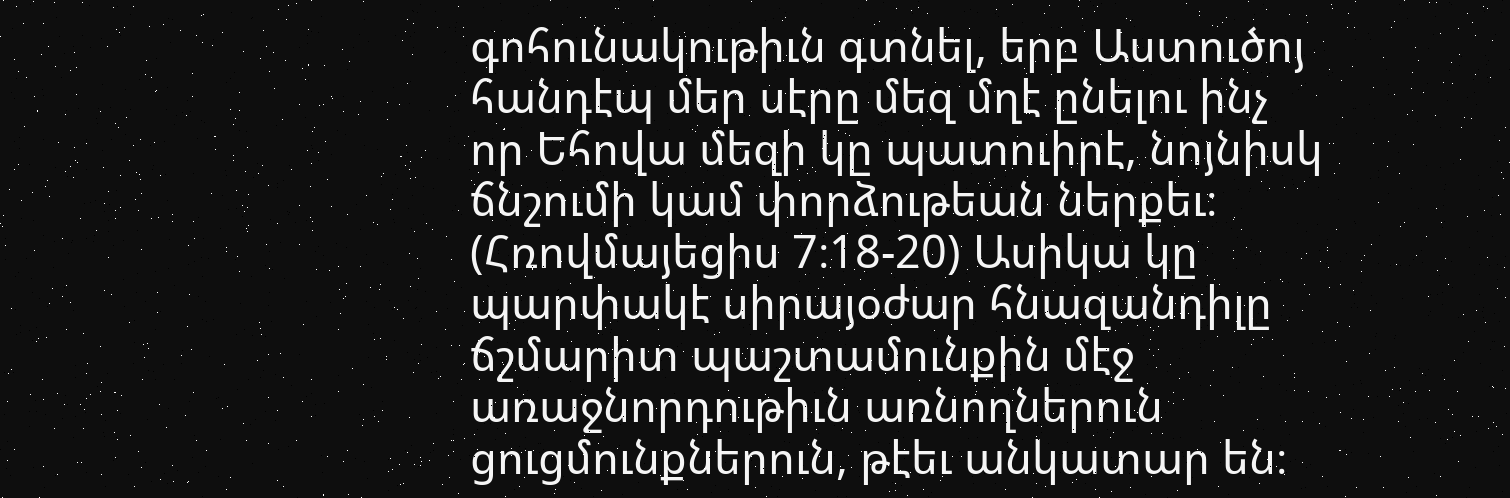գոհունակութիւն գտնել, երբ Աստուծոյ հանդէպ մեր սէրը մեզ մղէ ընելու ինչ որ Եհովա մեզի կը պատուիրէ, նոյնիսկ ճնշումի կամ փորձութեան ներքեւ։ (Հռովմայեցիս 7։18-20) Ասիկա կը պարփակէ սիրայօժար հնազանդիլը ճշմարիտ պաշտամունքին մէջ առաջնորդութիւն առնողներուն ցուցմունքներուն, թէեւ անկատար են։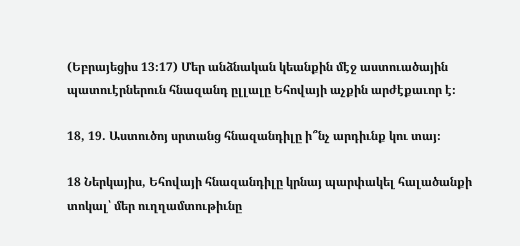(Եբրայեցիս 13։17) Մեր անձնական կեանքին մէջ աստուածային պատուէրներուն հնազանդ ըլլալը Եհովայի աչքին արժէքաւոր է։

18, 19. Աստուծոյ սրտանց հնազանդիլը ի՞նչ արդիւնք կու տայ։

18 Ներկայիս, Եհովայի հնազանդիլը կրնայ պարփակել հալածանքի տոկալ՝ մեր ուղղամտութիւնը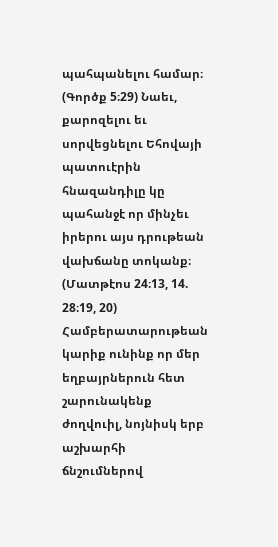պահպանելու համար։ (Գործք 5։29) Նաեւ, քարոզելու եւ սորվեցնելու Եհովայի պատուէրին հնազանդիլը կը պահանջէ որ մինչեւ իրերու այս դրութեան վախճանը տոկանք։ (Մատթէոս 24։13, 14. 28։19, 20) Համբերատարութեան կարիք ունինք որ մեր եղբայրներուն հետ շարունակենք ժողվուիլ, նոյնիսկ երբ աշխարհի ճնշումներով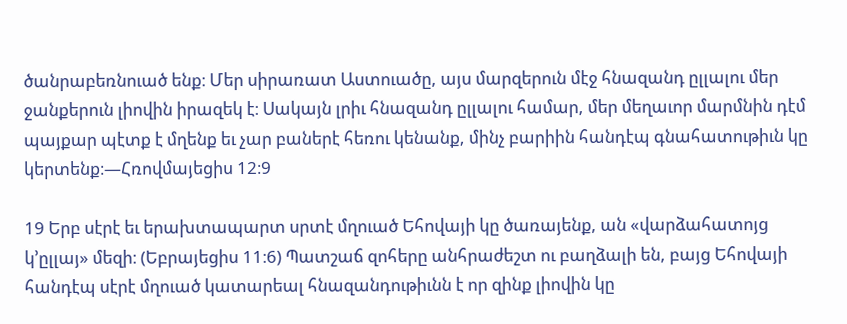ծանրաբեռնուած ենք։ Մեր սիրառատ Աստուածը, այս մարզերուն մէջ հնազանդ ըլլալու մեր ջանքերուն լիովին իրազեկ է։ Սակայն լրիւ հնազանդ ըլլալու համար, մեր մեղաւոր մարմնին դէմ պայքար պէտք է մղենք եւ չար բաներէ հեռու կենանք, մինչ բարիին հանդէպ գնահատութիւն կը կերտենք։—Հռովմայեցիս 12։9

19 Երբ սէրէ եւ երախտապարտ սրտէ մղուած Եհովայի կը ծառայենք, ան «վարձահատոյց կ’ըլլայ» մեզի։ (Եբրայեցիս 11։6) Պատշաճ զոհերը անհրաժեշտ ու բաղձալի են, բայց Եհովայի հանդէպ սէրէ մղուած կատարեալ հնազանդութիւնն է որ զինք լիովին կը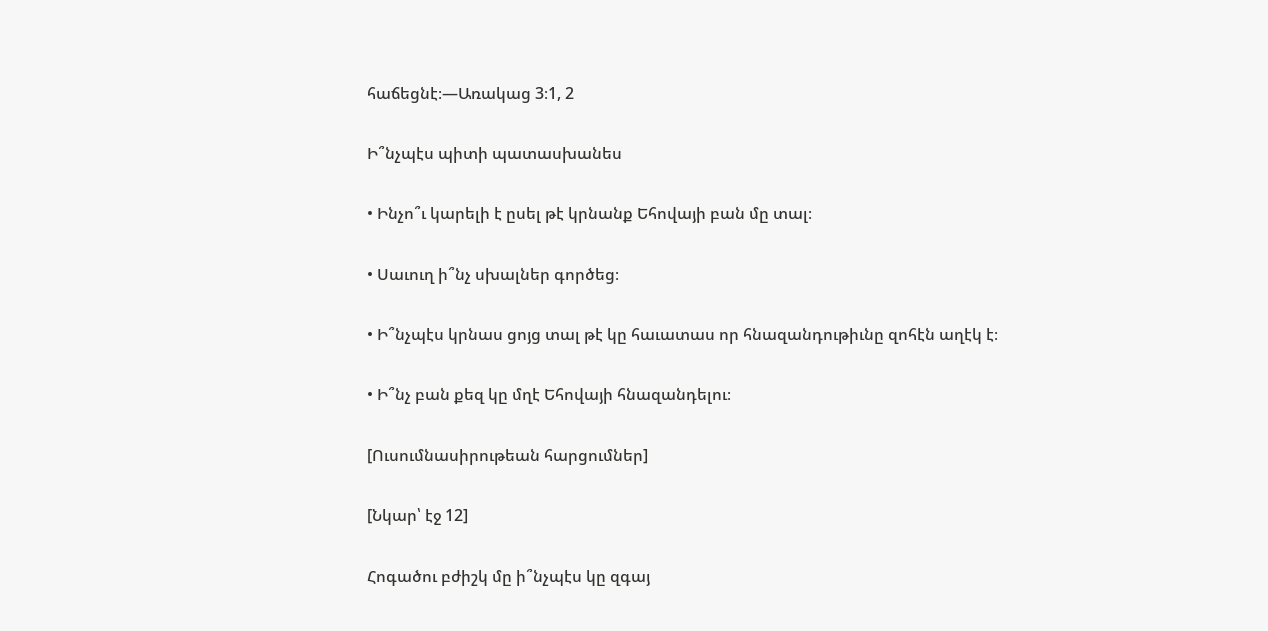հաճեցնէ։—Առակաց 3։1, 2

Ի՞նչպէս պիտի պատասխանես

• Ինչո՞ւ կարելի է ըսել թէ կրնանք Եհովայի բան մը տալ։

• Սաւուղ ի՞նչ սխալներ գործեց։

• Ի՞նչպէս կրնաս ցոյց տալ թէ կը հաւատաս որ հնազանդութիւնը զոհէն աղէկ է։

• Ի՞նչ բան քեզ կը մղէ Եհովայի հնազանդելու։

[Ուսումնասիրութեան հարցումներ]

[Նկար՝ էջ 12]

Հոգածու բժիշկ մը ի՞նչպէս կը զգայ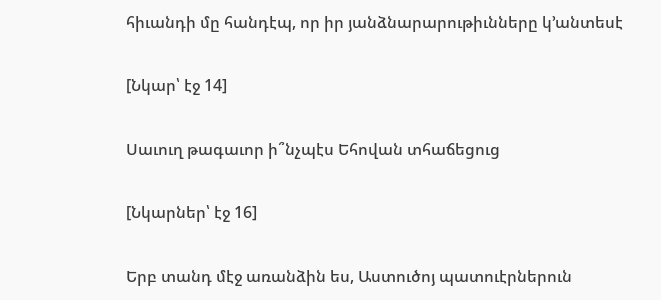հիւանդի մը հանդէպ, որ իր յանձնարարութիւնները կ’անտեսէ

[Նկար՝ էջ 14]

Սաւուղ թագաւոր ի՞նչպէս Եհովան տհաճեցուց

[Նկարներ՝ էջ 16]

Երբ տանդ մէջ առանձին ես, Աստուծոյ պատուէրներուն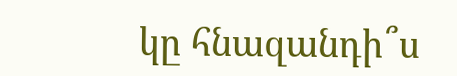կը հնազանդի՞ս